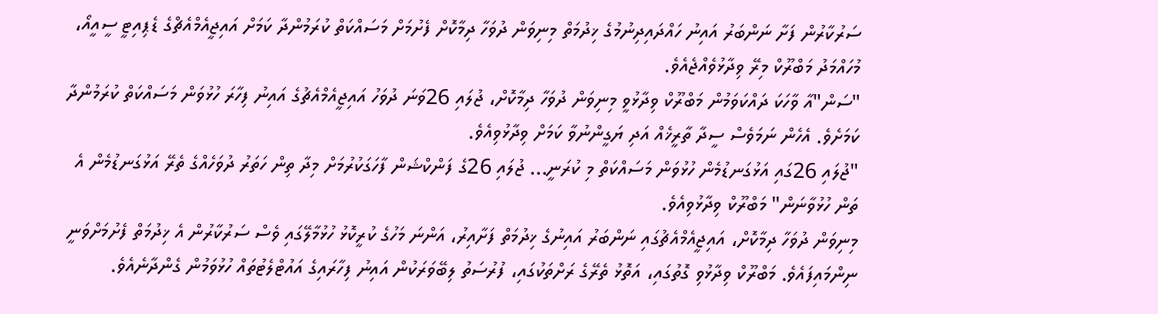ސަރުކާރުން ފަށާ ނަންބަރު އައިނު ހައްދައިދިނުމުގެ ޚިދުމަތް މިނިވަން ދުވަހާ ދިމާކޮށް ފެށުމަށް މަސައްކަތް ކުރަމުންދާ ކަމަށް އައިޖީއެމްއެޗްގެ ޑެޕިއިޓީ ސީއީއޯ، މުހައްމަދު މަބްރޫކް މިރޭ ވިދާޅުވެއްޖެއެވެ.
"ސަން"އާ ވާހަކަ ދައްކަވަމުން މަބްރޫކް ވިދާޅުވީ މިނިވަން ދުވަހާ ދިމާކޮށް، ޖުލައި 26ވަނަ ދުވަހު އައިޖީއެމްއެޗުގެ އައިނު ފިހާރަ ހުޅުވަން މަސައްކަތް ކުރަމުންދާ ކަމަށެވެ. އެހެން ނަމަވެސް ސީދާ ތާރީޚެއް އަދި ޔަގީންނުވާ ކަމަށް ވިދާޅުވިއެވެ.
"ޖުލައި 26ގައި އަޅުގަނޑުމެން ހުޅުވަން މަސައްކަތް މި ކުރަނީ... ޖުލައި 26ގެ ފަންކްޝަން ފާހަގަކުރުމަށް މިދާ ތިން ހަތަރު ދުވަހެއްގެ ތެރޭ އަޅުގަނޑުމެން އެ ތަން ހުޅުވާނަން" މަބްރޫކް ވިދާޅުވިއެވެ.
މިނިވަން ދުވަހާ ދިމާކޮށް، އައިޖީއެމްއެޗުގައި ނަންބަރު އައިނުގެ ޚިދުމަތް ފަށާއިރު، އަންނަ މަހުގެ ކުރީކޮޅު ހުޅުމާލޭގައި ވެސް ސަރުކާރުން އެ ޚިދުމަތް ފެށުމަށްވަނީ ނިންމައިފައެވެ. މަބްރޫކް ވިދާޅުވި ގޮތުގައި، އަތޮޅު ތެރޭގެ ރަށްތަކުގައި، ފުރުސަތު ލިބޭވަރަކުން އައިނު ފިހާރައިގެ އައުޓްލެޓުތައް ހުޅުވަމުން ގެންދާނެއެވެ.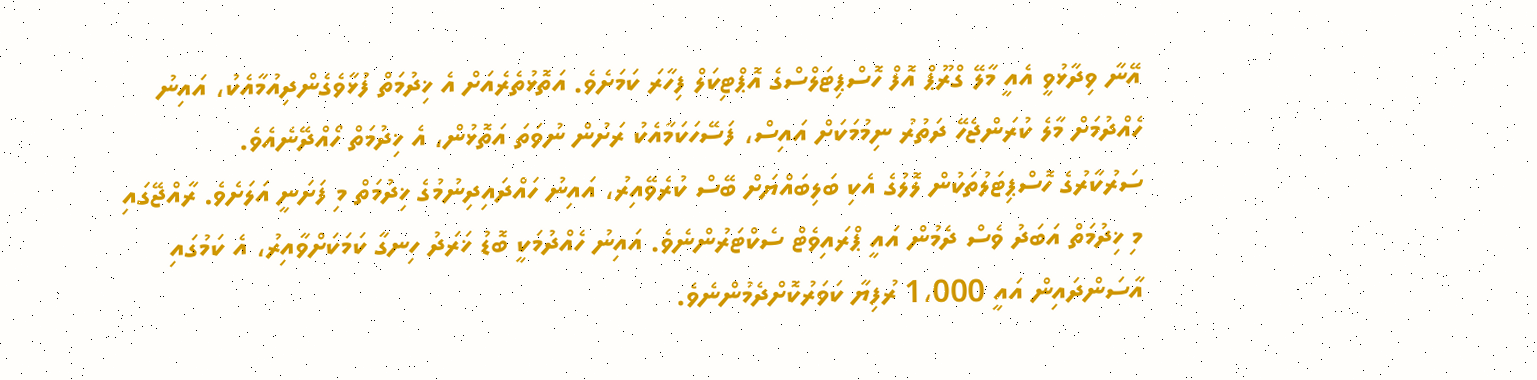އޭނާ ވިދާޅުވީ އެއީ މާލޭ ގްރޫޕް އޮފް ހޮސްޕިޓަލްސްގެ އޮޕްޓިކަލް ފިހާރަ ކަމަށެވެ. އަތޮޅުތެރެއަށް އެ ޚިދުމަތް ފުޅާވެގެންދިއުމާއެކު، އައިނު ހެއްދުމަށް މާލެ ކުރަންޖެހޭ ދަތުރު ނިމުމަކަށް އައިސް، ފަސޭހަކަމާއެކު ރަށުން ނުވަތަ އަތޮޅުން، އެ ޚިދުމަތް ހޯއްދޭނެއެވެ.
ސަރުކާރުގެ ހޮސްޕިޓަލުތަކުން ލޮލުގެ އެކި ބަލިބައްޔަށް ބޭސް ކުރެވޭއިރު، އައިނު ހައްދައިދިނުމުގެ ޚިދުމަތް މި ފަށަނީ އަލަށެވެ. ރާއްޖޭގައި މި ޚިދުމަތް އަބަދު ވެސް ދެމުން އައީ ޕްރައިވެޓް ސެކްޓަރުންނެވެ. އައިނު ހެއްދުމަކީ ބޮޑު ޚަރަދު ހިނގާ ކަމަކަށްވާއިރު، އެ ކަމުގައި އާސަންދައިން އައީ 1،000 ރުފިޔާ ކަވަރުކޮށްދެމުންނެވެ.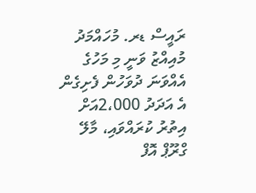ރައީސް ޑރ. މުހައްމަދު މުއިއްޒު ވަނީ މި މަހުގެ އެއްވަނަ ދުވަހުން ފެށިގެން އެ އަދަދު 2،000އަށް އިތުރު ކުރައްވައި، މާލޭ ގްރޫޕް އޮފް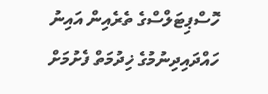ހޮސްޕިޓަލްސްގެ ތެރެއިން އައިނު ހައްދައިދިނުމުގެ ޚިދުމަތް ފެށުމަށް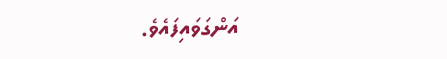އަންގަވައިފައެވެ.